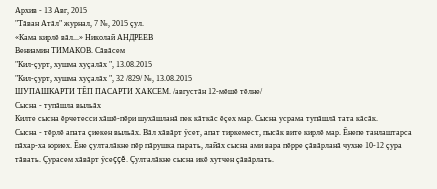Архив - 13 Авг, 2015
"Тăван Атăл" журнал, 7 №, 2015 çул.
«Кама кирлĕ вăл...» Николай АНДРЕЕВ
Вениамин ТИМАКОВ. Сăвăсем
"Кил-çурт, хушма хуçалăх ", 13.08.2015
"Кил-çурт, хушма хуçалăх ", 32 /829/ №, 13.08.2015
ШУПАШКАPТИ ТĔП ПАСАРТИ ХАКСЕМ. /августăн 12-мĕшĕ тĕлне/
Сысна - тупăшлa выльăх
Килте сысна ĕрчетесси хăшĕ-пĕри шухăшланă пек кăткăс ĕçех мар. Сысна усрама тупăшлă тата кăсăк.
Сысна - тĕрлĕ апата çиекен выльăх. Вăл хăвăрт ÿсет, апат тиркемест, пысăк вите кирлĕ мар. Ĕнепе танлаштарса пăхар-ха юриех. Ĕне çулталăкне пĕр пăрушка парать, лайăх сысна ами вара пĕрре çăвăрланă чухне 10-12 çура тăвать. Çурасем хăвăрт ÿсеççĕ. Çулталăкне сысна икĕ хутчен çăвăрлать.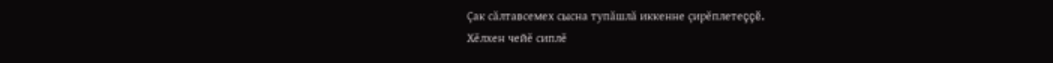Çак сăлтавсемех сысна тупăшлă иккенне çирĕплетеççĕ.
Хĕлхен чейĕ сиплĕ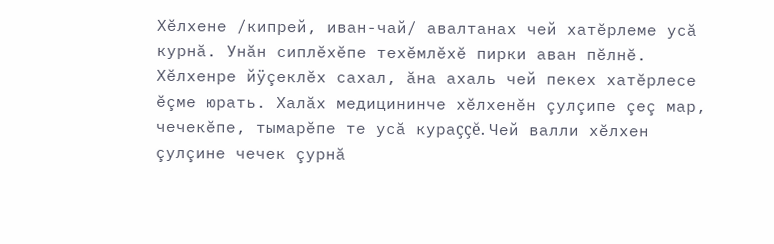Хĕлхене /кипрей, иван-чай/ авалтанах чей хатĕрлеме усă курнă. Унăн сиплĕхĕпе техĕмлĕхĕ пирки аван пĕлнĕ.
Хĕлхенре йÿçеклĕх сахал, ăна ахаль чей пекех хатĕрлесе ĕçме юрать. Халăх медицининче хĕлхенĕн çулçипе çеç мар, чечекĕпе, тымарĕпе те усă кураççĕ. Чей валли хĕлхен çулçине чечек çурнă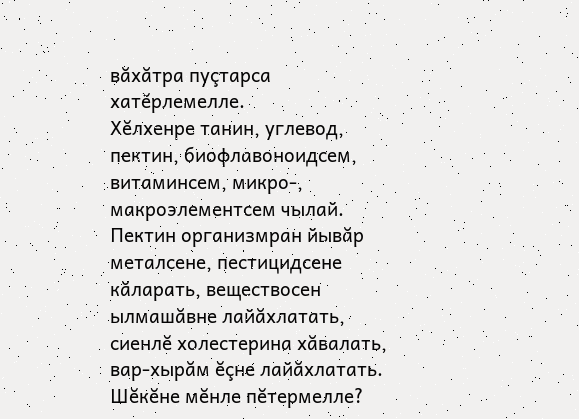вăхăтра пуçтарса хатĕрлемелле.
Хĕлхенре танин, углевод, пектин, биофлавоноидсем, витаминсем, микро-, макроэлементсем чылай. Пектин организмран йывăр металсене, пестицидсене кăларать, веществосен ылмашăвне лайăхлатать, сиенлĕ холестерина хăвалать, вар-хырăм ĕçне лайăхлатать.
Шĕкĕне мĕнле пĕтермелле?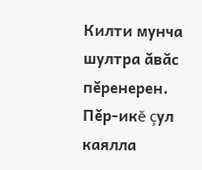Килти мунча шултра ăвăс пĕренерен. Пĕр-икĕ çул каялла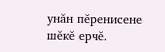унăн пĕренисене шĕкĕ ерчĕ.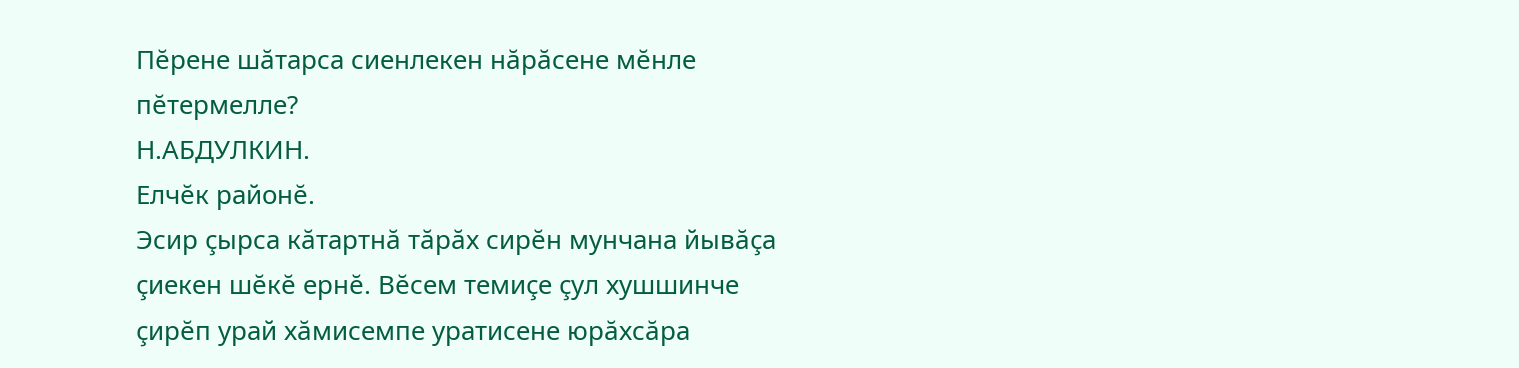Пĕрене шăтарса сиенлекен нăрăсене мĕнле пĕтермелле?
Н.АБДУЛКИН.
Елчĕк районĕ.
Эсир çырса кăтартнă тăрăх сирĕн мунчана йывăçа çиекен шĕкĕ ернĕ. Вĕсем темиçе çул хушшинче çирĕп урай хăмисемпе уратисене юрăхсăра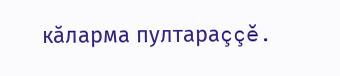кăларма пултараççĕ.